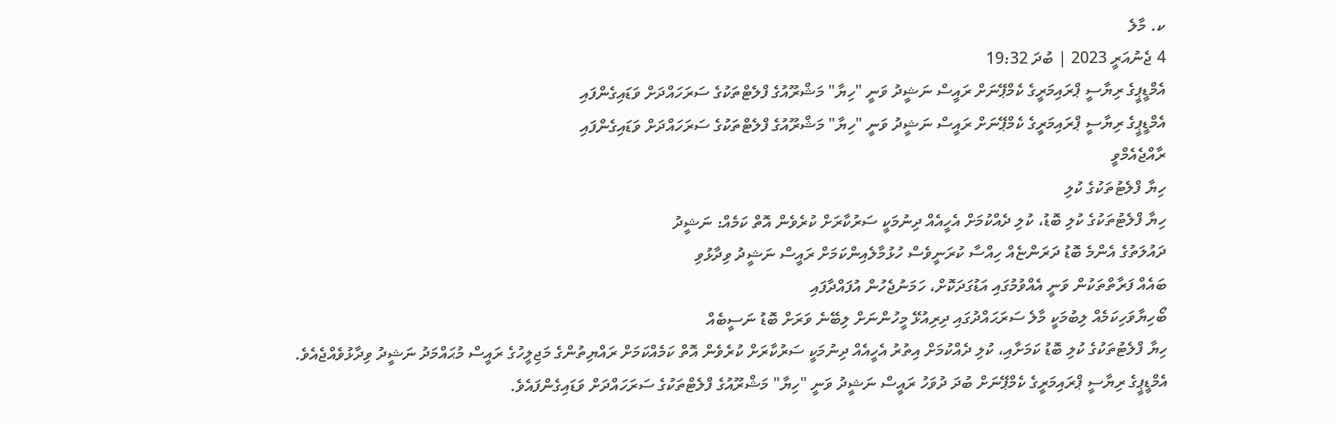ކ. މާލެ
4 ޖެނުއަރީ 2023 | ބުދަ 19:32
އެމްޑީޕީގެ ރިޔާސީ ޕްރައިމަރީގެ ކެމްޕޭނަށް ރައީސް ނަޝީދު ވަނީ "ހިޔާ" މަޝްރޫއުގެ ފްލެޓްތަކުގެ ސަރަހައްދަށް ވަޑައިގެންފައި
އެމްޑީޕީގެ ރިޔާސީ ޕްރައިމަރީގެ ކެމްޕޭނަށް ރައީސް ނަޝީދު ވަނީ "ހިޔާ" މަޝްރޫއުގެ ފްލެޓްތަކުގެ ސަރަހައްދަށް ވަޑައިގެންފައި
ރާއްޖެއެމްވީ
ހިޔާ ފްލެޓުތަކުގެ ކުލި
ހިޔާ ފްލެޓުތަކުގެ ކުލި ބޮޑު، ކުލި ދެއްކުމަށް އެހީއެއް ދިނުމަކީ ސަރުކާރަށް ކުރެވެން އޮތް ކަމެއް: ނަޝީދު
ދައުލަތުގެ އެންމެ ބޮޑު ދަރަންޏެއް ހިއްސާ ކުރަނީވެސް ހުޅުމާލެއިންކަމަށް ރައީސް ނަޝީދު ވިދާޅުވި
ބައެއް ފަރާތްތަކުން ވަނީ އެއްވުމުގައި އަޑުގަދަކޮށް، ހަމަނުޖެހުން އުފައްދާފައި
ބޯހިޔާވަހިކަމެއް ލިބުމަކީ މާލެ ސަރަޙައްދުގައި ދިރިއުޅޭ މީހުންނަށް ލިބޭނެ ވަރަށް ބޮޑު ނަސީބެއް
ހިޔާ ފްލެޓުތަކުގެ ކުލި ބޮޑު ކަމަށާއި، ކުލި ދެއްކުމަށް އިތުރު އެހީއެއް ދިނުމަކީ ސަރުކާރަށް ކުރެވެން އޮތް ކަމެއްކަމަށް ރައްޔިތުންގެ މަޖިލީހުގެ ރައީސް މުޙައްމަދު ނަޝީދު ވިދާޅުވެއްޖެއެވެ.
އެމްޑީޕީގެ ރިޔާސީ ޕްރައިމަރީގެ ކެމްޕޭނަށް ބުދަ ދުވަހު ރައީސް ނަޝީދު ވަނީ "ހިޔާ" މަޝްރޫއުގެ ފްލެޓްތަކުގެ ސަރަހައްދަށް ވަޑައިގެންފައެވެ.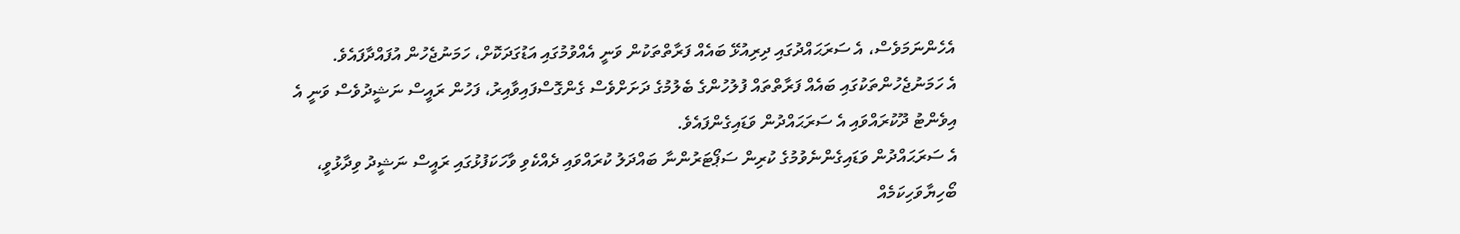އެހެންނަމަވެސް، އެ ސަރަޙައްދުގައި ދިރިއުޅޭ ބައެއް ފަރާތްތަކުން ވަނީ އެއްވުމުގައި އަޑުގަދަކޮށް، ހަމަނުޖެހުން އުފައްދާފައެވެ.
އެ ހަމަނުޖެހުންތަކުގައި ބައެއް ފަރާތްތައް ފުލުހުންގެ ބެލުމުގެ ދަށަށްވެސް ގެންގޮސްފައިވާއިރު، ފަހުން ރައީސް ނަޝީދުވެސް ވަނީ އެ އިވެންޓު ދޫކުރައްވައި އެ ސަރަޙައްދުން ވަޑައިގެންފައެވެ.
އެ ސަރަޙައްދުން ވަޑައިގެންނެވުމުގެ ކުރިން ސަޕޯޓަރުންނާ ބައްދަލު ކުރައްވައި ދެއްކެވި ވާހަކަފުޅުގައި ރައީސް ނަޝީދު ވިދާޅުވީ، ބޯހިޔާވަހިކަމެއް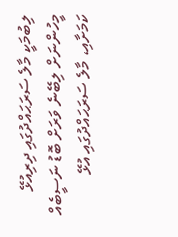ލިބުމަކީ މާލެ ސަރަޙައްދުގައި ދިރިއުޅޭ މީހުންނަށް ލިބޭނެ ވަރަށް ބޮޑު ނަސީބެއް ކަމަށާއި، މާލެ ސަރަޙައްދުގައި އުޅޭ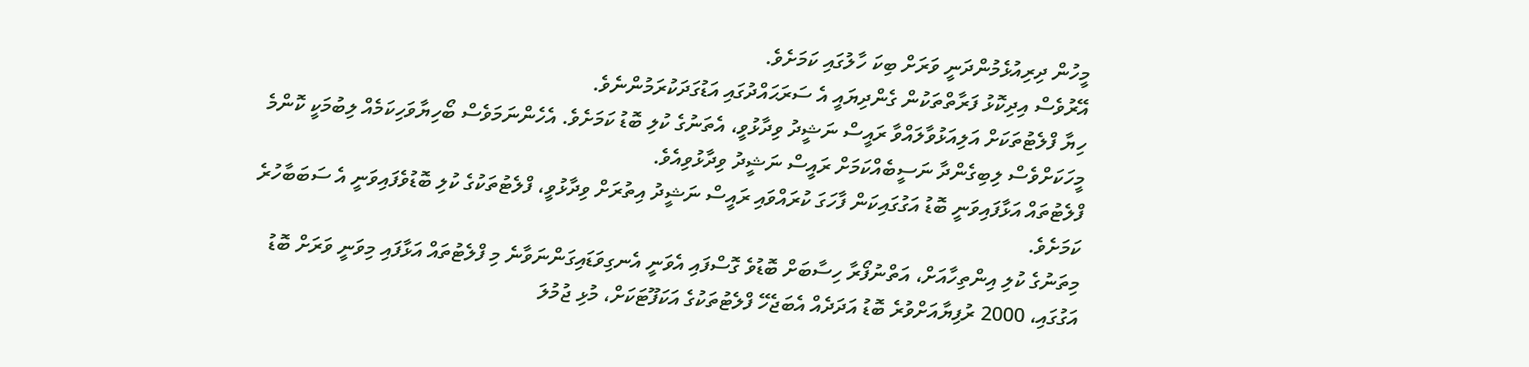މީހުން ދިރިއުޅެމުންދަނީ ވަރަށް ބިކަ ހާލުގައި ކަމަށެވެ.
އޭރުވެސް އިދިކޮޅު ފަރާތްތަކުން ގެންދިޔައީ އެ ސަރަޙައްދުގައި އަޑުގަދަކުރަމުންނެވެ.
ހިޔާ ފްލެޓުތަކަށް އަލިއަޅުވާލައްވާ ރައީސް ނަޝީދު ވިދާޅުވީ، އެތަނުގެ ކުލި ބޮޑު ކަމަށެވެ. އެހެންނަމަވެސް ބޯހިޔާވަހިކަމެއް ލިބުމަކީ ކޮންމެ މީހަކަށްވެސް ލިބިގެންދާ ނަސީބެއްކަމަށް ރައީސް ނަޝީދު ވިދާޅުވިއެވެ.
ފްލެޓުތައް އަޅާފައިވަނީ ބޮޑު އަގުގައިކަން ފާހަގަ ކުރައްވައި ރައީސް ނަޝީދު އިތުރަށް ވިދާޅުވީ، ފްލެޓުތަކުގެ ކުލި ބޮޑުވެފައިވަނީ އެ ސަބަބާހުރެ ކަމަށެވެ.
މިތަނުގެ ކުލި އިންތިހާއަށް، އަތްނުފޯރާ ހިސާބަށް ބޮޑުވެ ގޮސްފައި އެވަނީ އެނގިވަޑައިގަންނަވާނެ މި ފްލެޓުތައް އަޅާފައި މިވަނީ ވަރަށް ބޮޑު އަގުގައި، 2000 ރުފިޔާއަށްވުރެ ބޮޑު އަދަދެއް އެބަޖެހޭ ފްލެޓުތަކުގެ އަކަފޫޓަކަށް، މުޅި ޖުމުލަ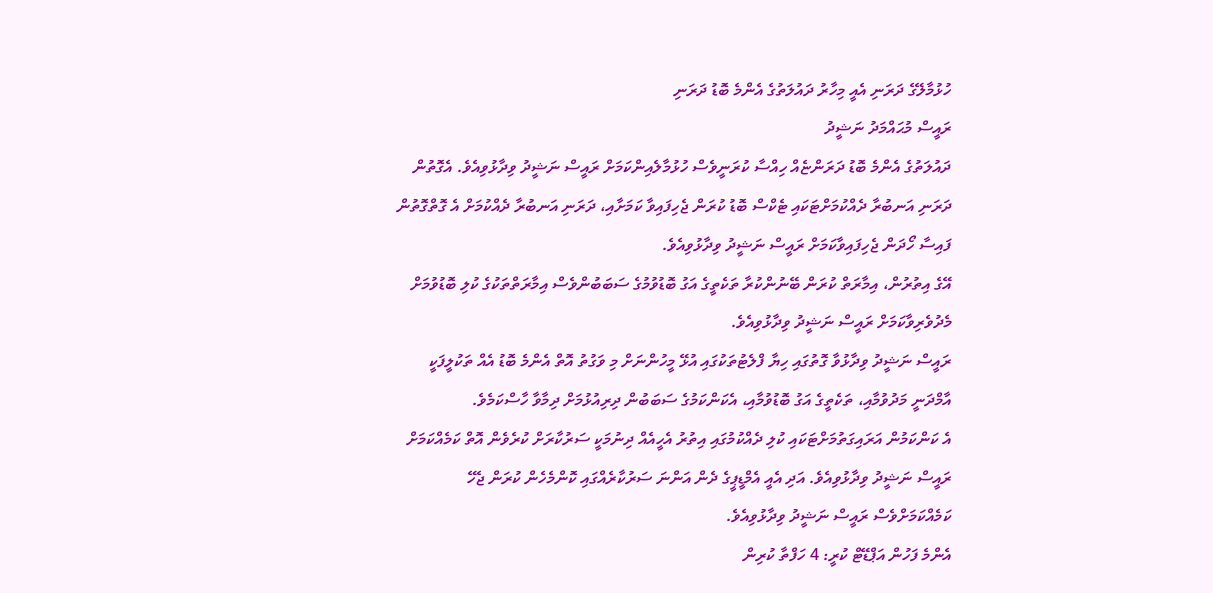ހުޅުމާލޭގެ ދަރަނި އެއީ މިހާރު ދައުލަތުގެ އެންމެ ބޮޑު ދަރަނި
ރައީސް މުޙައްމަދު ނަޝީދު
ދައުލަތުގެ އެންމެ ބޮޑު ދަރަންޏެއް ހިއްސާ ކުރަނީވެސް ހުޅުމާލެއިންކަމަށް ރައީސް ނަޝީދު ވިދާޅުވިއެވެ. އެގޮތުން ދަރަނި އަނބުރާ ދެއްކުމަށްޓަކައި ޓެކްސް ބޮޑު ކުރަން ޖެހިފައިވާ ކަމަށާއި، ދަރަނި އަނބުރާ ދެއްކުމަށް އެ ގޮތްގޮތުން ފައިސާ ހޯދަން ޖެހިފައިވާކަމަށް ރައީސް ނަޝީދު ވިދާޅުވިއެވެ.
އޭގެ އިތުރުން، އިމާރަތް ކުރަން ބޭނުންކުރާ ތަކެތީގެ އަގު ބޮޑުވުމުގެ ސަބަބުންވެސް އިމާރަތްތަކުގެ ކުލި ބޮޑުވުމަށް މެދުވެރިވާކަމަށް ރައީސް ނަޝީދު ވިދާޅުވިއެވެ.
ރައީސް ނަޝީދު ވިދާޅުވާ ގޮތުގައި ހިޔާ ފްލެޓުތަކުގައި އުޅޭ މީހުންނަށް މި ވަގުތު އޮތް އެންމެ ބޮޑު އެއް ތަކުލީފަކީ އާމްދަނީ މަދުވުމާއި، ތަކެތީގެ އަގު ބޮޑުވުމާއި، އެކަންކަމުގެ ސަބަބުން ދިރިއުޅުމަށް ދިމާވާ ހާސްކަމެވެ.
އެ ކަންކަމުން އަރައިގަތުމަށްޓަކައި ކުލި ދެއްކުމުގައި އިތުރު އެހީއެއް ދިނުމަކީ ސަރުކާރަށް ކުރެވެން އޮތް ކަމެއްކަމަށް ރައީސް ނަޝީދު ވިދާޅުވިއެވެ. އަދި އެއީ އެމްޑީޕީގެ ދެން އަންނަ ސަރުކާރެއްގައި ކޮންމެހެން ކުރަން ޖެހޭ ކަމެއްކަމަށްވެސް ރައީސް ނަޝީދު ވިދާޅުވިއެވެ.
އެންމެ ފަހުން އަޕްޑޭޓް ކުރީ: 4 ހަފްތާ ކުރިން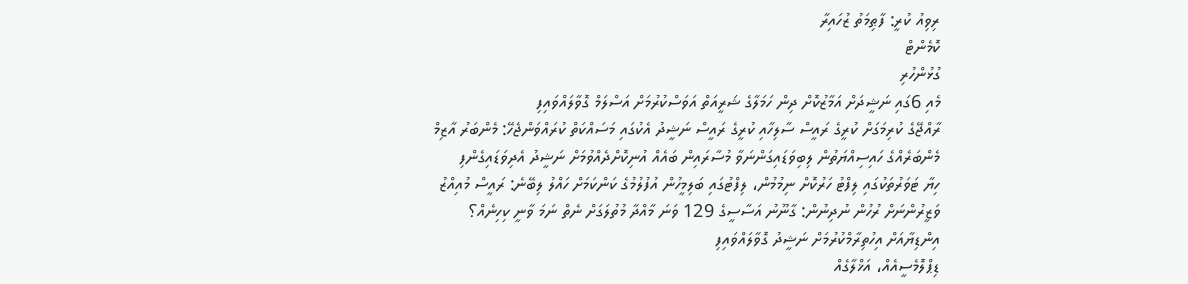ރިވިއު ކުރީ: ފާޠިމަތު ޒުހައިރާ
ކޮމެންޓް
ގުޅުންހުރި
މެއި 6ގައި ނަޝީދަށް އަމާޒުކޮށް ދިން ހަމަލާގެ ޝަރީއަތް އަވަސްކުރުމަށް އަސްލަމް ގޮވާލައްވައިފި
ރާއްޖޭގެ ކުރިމަގަށް ކުރީގެ ރައީސް ސާލިހާއި ކުރީގެ ރައީސް ނަޝީދު އެކުގައި މަސައްކަތް ކުރައްވަންޖެހޭ: މެންބަރު އާޒިމް
މެންބަރެއްގެ ހައިސިއްޔަތުން ލިބިވަޑައިގަންނަވާ މުސާރައިން ބައެއް އުނިކޮށްދެއްވުމަށް ނަޝީދު އެދިވަޑައިގެންފި
ހިޔާ ޓަވަރުތަކުގައި ލިފްޓު ހަރުކޮށް ނިމުމުން، ލިފްޓުގައި ބަލިމީހުން އުފުލުމުގެ ކަންކަމަށް ހައްލު ލިބޭނެ: ރައީސް މުއިއްޒު
ވަޒީރުންނަށް ރުހުން ނުދިނުން: ގާނޫނު އަސާސީގެ 129 ވަނަ މާއްދާ މުތުލަގަށް ނެތް ނަމަ ވާނީ ކިހިނެއް؟
އިންޑިޔާއަށް އިހުތިރާމްކުރުމަށް ނަޝީދު ގޮވާލައްވައިފި
ޑިޕްލޮމެސީއެއް، އަޚްލާގެއް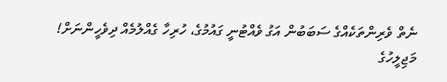ނެތް ވެރިންތަކެއްގެ ސަބަބުން އަގު ވެއްޓުނީ ގައުމުގެ، ހުރިހާ ގެއްލުމެއް ދިވެހީންނަށް!
މަޖިލީހުގެ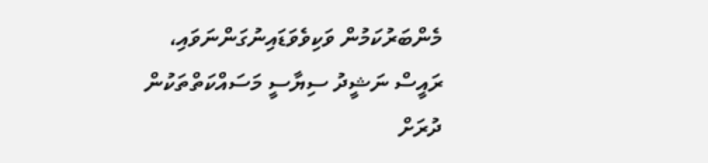މެންބަރުކަމުން ވަކިވެވަޑައިނުގަންނަވައި، ރައީސް ނަޝީދު ސިޔާސީ މަސައްކަތްތަކުން ދުރަށް